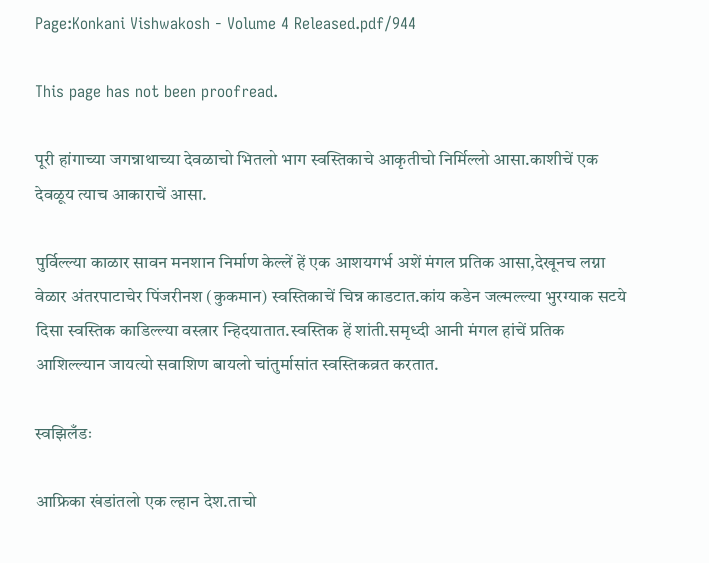Page:Konkani Vishwakosh - Volume 4 Released.pdf/944

This page has not been proofread.

पूरी हांगाच्या जगन्नाथाच्या देवळाचो भितलो भाग स्वस्तिकाचे आकृतीचो निर्मिल्लो आसा.काशीचें एक देवळूय त्याच आकाराचें आसा.

पुर्विल्ल्या काळार सावन मनशान निर्माण केल्लें हें एक आशयगर्भ अशें मंगल प्रतिक आसा,देखूनच लग्ना वेळार अंतरपाटाचेर पिंजरीनश (कुकमान) स्वस्तिकाचें चिन्न काडटात.कांय कडेन जल्मल्ल्या भुरग्याक सटये दिसा स्वस्तिक काडिल्ल्या वस्त्रार न्हिदयातात.स्वस्तिक हें शांती.समृध्दी आनी मंगल हांचें प्रतिक आशिल्ल्यान जायत्यो सवाशिण बायलो चांतुर्मासांत स्वस्तिकव्रत करतात.

स्वझिलँडः

आफ्रिका खंडांतलो एक ल्हान देश.ताचो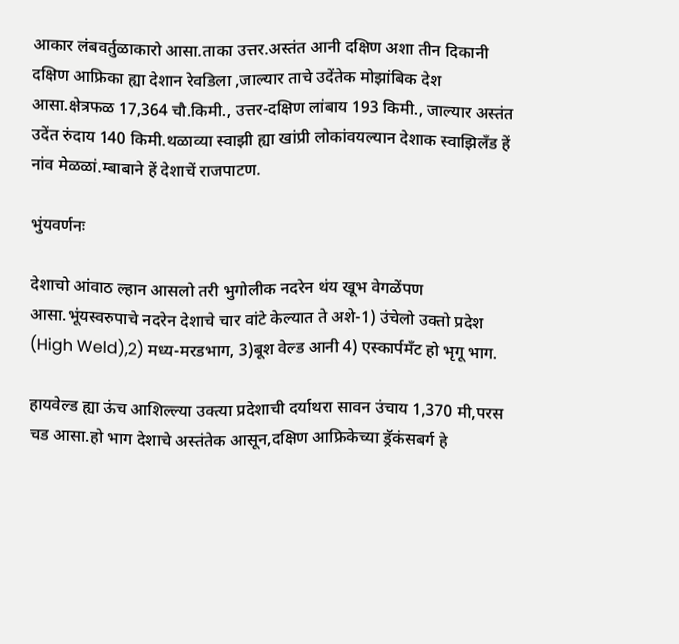आकार लंबवर्तुळाकारो आसा.ताका उत्तर.अस्तंत आनी दक्षिण अशा तीन दिकानी दक्षिण आफ्रिका ह्या देशान रेवडिला ,जाल्यार ताचे उदेंतेक मोझांबिक देश आसा.क्षेत्रफळ 17,364 चौ.किमी., उत्तर-दक्षिण लांबाय 193 किमी., जाल्यार अस्तंत उदेंत रुंदाय 140 किमी.थळाव्या स्वाझी ह्या खांप्री लोकांवयल्यान देशाक स्वाझिलँड हें नांव मेळळां.म्बाबाने हें देशाचें राजपाटण.

भुंयवर्णनः

देशाचो आंवाठ ल्हान आसलो तरी भुगोलीक नदरेन थंय खूभ वेगळेंपण आसा.भूंयस्वरुपाचे नदरेन देशाचे चार वांटे केल्यात ते अशे-1) उंचेलो उक्तो प्रदेश (High Weld),2) मध्य-मरडभाग, 3)बूश वेल्ड आनी 4) एस्कार्पमँट हो भृगू भाग.

हायवेल्ड ह्या ऊंच आशिल्ल्या उक्त्या प्रदेशाची दर्याथरा सावन उंचाय 1,370 मी,परस चड आसा.हो भाग देशाचे अस्तंतेक आसून,दक्षिण आफ्रिकेच्या ड्रॅकंसबर्ग हे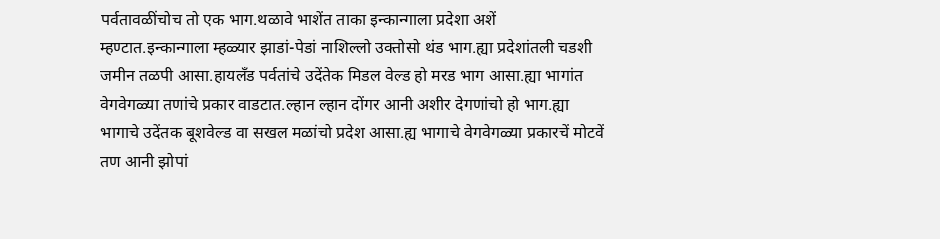पर्वतावळींचोच तो एक भाग.थळावे भाशेंत ताका इन्कान्गाला प्रदेशा अशें म्हण्टात.इन्कान्गाला म्हळ्यार झाडां-पेडां नाशिल्लो उक्तोसो थंड भाग.ह्या प्रदेशांतली चडशी जमीन तळपी आसा.हायलँड पर्वतांचे उदेंतेक मिडल वेल्ड हो मरड भाग आसा.ह्या भागांत वेगवेगळ्या तणांचे प्रकार वाडटात.ल्हान ल्हान दोंगर आनी अशीर देगणांचो हो भाग.ह्या भागाचे उदेंतक बूशवेल्ड वा सखल मळांचो प्रदेश आसा.ह्य भागाचे वेगवेगळ्या प्रकारचें मोटवें तण आनी झोपां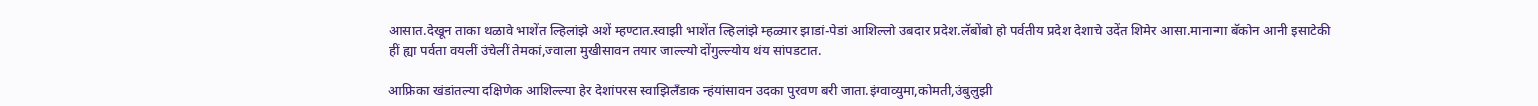आसात.देखून ताका थळावे भाशेंत ल्हिलांझे अशें म्हण्टात.स्वाझी भाशेंत ल्हिलांझे म्हळ्यार झाडां-पेडां आशिल्लो उबदार प्रदेश.लॅबोंबो हो पर्वतीय प्रदेश देशाचे उदेंत शिमेर आसा.मानान्गा बॅकोन आनी इसाटेकी हीं ह्या पर्वता वयलीं उंचेलीं तेमकां,ज्वाला मुखीसावन तयार जाल्ल्यो दोंगुल्ल्योय थंय सांपडटात.

आफ्रिका खंडांतल्या दक्षिणेक आशिल्ल्या हेर देशांपरस स्वाझिलँडाक न्हंयांसावन उदका पुरवण बरी जाता.इंग्वाव्युमा,कोमती,उंबुलुझी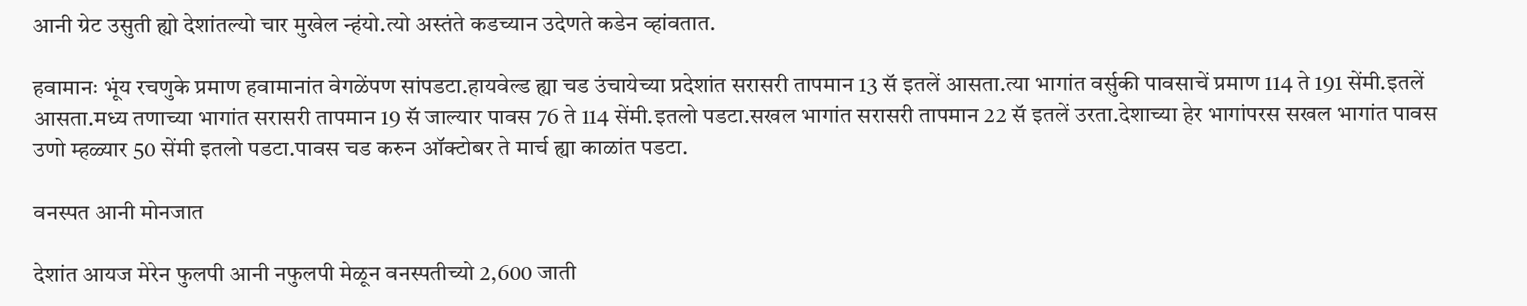आनी ग्रेट उसुती ह्यो देशांतल्यो चार मुखेल न्हंयो.त्यो अस्तंते कडच्यान उदेणते कडेन व्हांवतात.

हवामानः भूंय रचणुके प्रमाण हवामानांत वेगळेंपण सांपडटा.हायवेल्ड ह्या चड उंचायेच्या प्रदेशांत सरासरी तापमान 13 सॅ इतलें आसता.त्या भागांत वर्सुकी पावसाचें प्रमाण 114 ते 191 सेंमी.इतलें आसता.मध्य तणाच्या भागांत सरासरी तापमान 19 सॅ जाल्यार पावस 76 ते 114 सेंमी.इतलो पडटा.सखल भागांत सरासरी तापमान 22 सॅ इतलें उरता.देशाच्या हेर भागांपरस सखल भागांत पावस उणो म्हळ्यार 50 सेंमी इतलो पडटा.पावस चड करुन ऑक्टोबर ते मार्च ह्या काळांत पडटा.

वनस्पत आनी मोनजात

देशांत आयज मेरेन फुलपी आनी नफुलपी मेळून वनस्पतीच्यो 2,600 जाती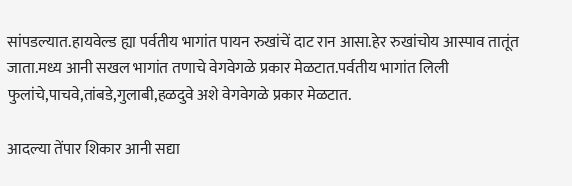सांपडल्यात.हायवेल्ड ह्या पर्वतीय भागांत पायन रुखांचें दाट रान आसा.हेर रुखांचोय आस्पाव तातूंत जाता.मध्य आनी सखल भागांत तणाचे वेगवेगळे प्रकार मेळटात.पर्वतीय भागांत लिली फुलांचे,पाचवे,तांबडे,गुलाबी,हळदुवे अशे वेगवेगळे प्रकार मेळटात.

आदल्या तेंपार शिकार आनी सद्या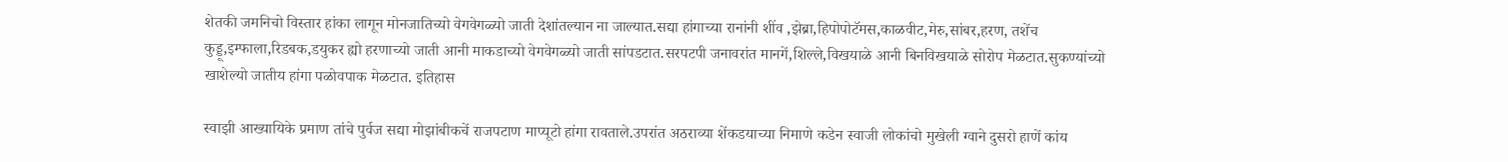शेतकी जमनिचो विस्तार हांका लागून मोनजातिच्यो वेगवेगळ्यो जाती देशांतल्यान ना जाल्यात.सद्या हांगाच्या रानांनी शींव ,झेब्रा,हिपोपोटॅमस,काळवीट,मेरु,सांबर,हरण, तशेंच कुड्डू,इम्फाला,रिडबक,डयुकर ह्यो हरणाच्यो जाती आनी माकडाच्यो वेगवेगळ्यो जाती सांपडटात.सरपटपी जनावरांत मानगें,शिल्ले,विखयाळे आनी बिनविखयाळे सोरोप मेळटात.सुकण्यांच्यो खाशेल्यो जातीय हांगा पळोवपाक मेळटात. इतिहास

स्वाझी आख्यायिके प्रमाण तांचे पुर्वज सद्या मोझांबीकचें राजपटाण माप्यूटो हांगा रावताले.उपरांत अठराव्या शेंकडयाच्या निमाणे कडेन स्वाजी लोकांचो मुखेली ग्वाने दुसरो हाणें कांय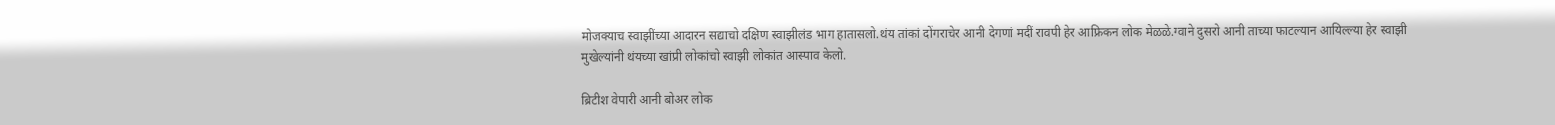मोजक्याच स्वाझींच्या आदारन सद्याचो दक्षिण स्वाझीलंड भाग हातासलो.थंय तांकां दोंगराचेर आनी देगणां मदीं रावपी हेर आफ्रिकन लोक मेळळे.ग्वाने दुसरो आनी ताच्या फाटल्यान आयिल्ल्या हेर स्वाझी मुखेल्यांनी थंयच्या खांप्री लोकांचो स्वाझी लोकांत आस्पाव केलो.

ब्रिटीश वेपारी आनी बोअर लोक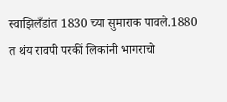स्वाझिलँडांत 1830 च्या सुमाराक पावले.1880 त थंय रावपी परकीं लिकांनी भागराचो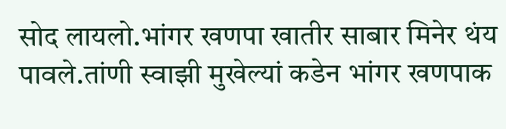सोद लायलो.भांगर खणपा खातीर साबार मिनेर थंय पावले.तांणी स्वाझी मुखेल्यां कडेन भांगर खणपाक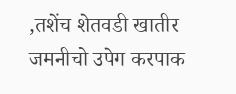,तशेंच शेतवडी खातीर जमनीचो उपेग करपाक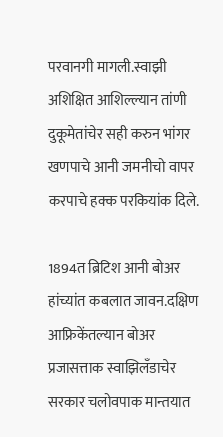परवानगी मागली.स्वाझी अशिक्षित आशिल्ल्यान तांणी दुकूमेतांचेर सही करुन भांगर खणपाचे आनी जमनीचो वापर करपाचे हक्क परकियांक दिले.

1894त ब्रिटिश आनी बोअर हांच्यांत कबलात जावन.दक्षिण आफ्रिकेंतल्यान बोअर प्रजासत्ताक स्वाझिलँडाचेर सरकार चलोवपाक मान्तयात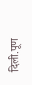दिली.पूण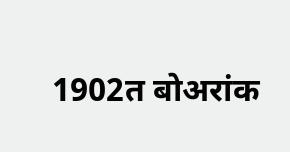1902त बोअरांक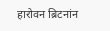हारोवन ब्रिटनांन